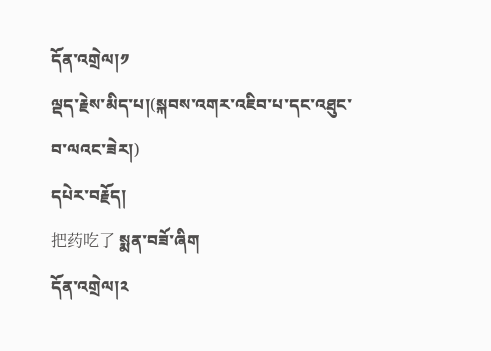དོན་འགྲེལ།༡
ལྡད་རྗེས་མིད་པ།(སྐབས་འགར་འཇིབ་པ་དང་འཐུང་བ་ལའང་ཟེར།)
དཔེར་བརྗོད།
把药吃了 སྨན་བཟོ་ཞིག
དོན་འགྲེལ།༢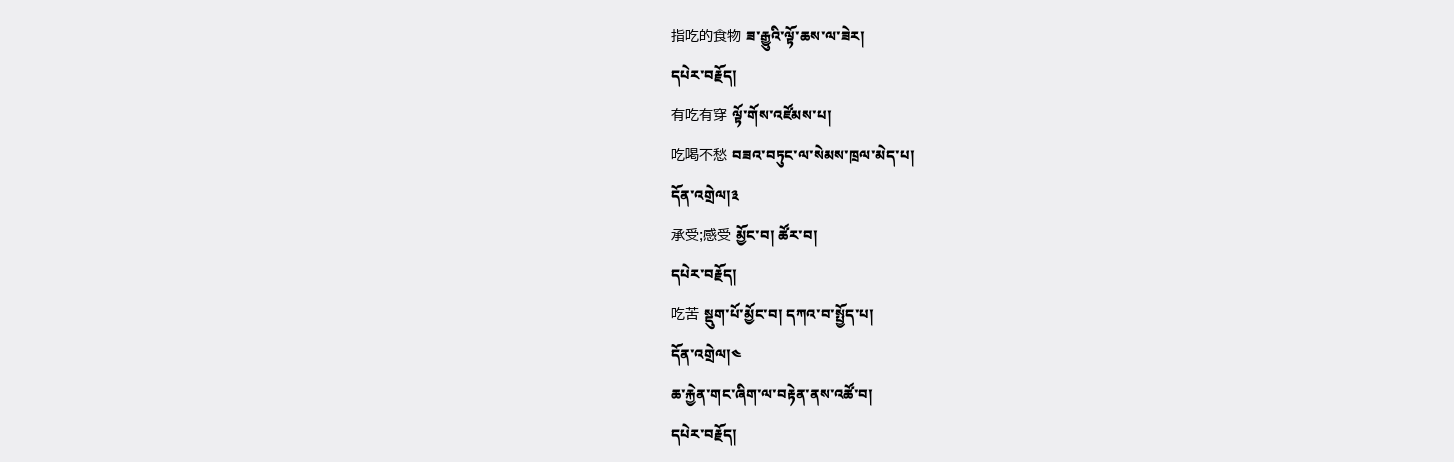指吃的食物 ཟ་རྒྱུའི་ལྟོ་ཆས་ལ་ཟེར།
དཔེར་བརྗོད།
有吃有穿 ལྟོ་གོས་འཛོམས་པ།
吃喝不愁 བཟའ་བཏུང་ལ་སེམས་ཁྲལ་མེད་པ།
དོན་འགྲེལ།༣
承受;感受 མྱོང་བ། ཚོར་བ།
དཔེར་བརྗོད།
吃苦 སྡུག་པོ་མྱོང་བ། དཀའ་བ་སྤྱོད་པ།
དོན་འགྲེལ།༤
ཆ་རྐྱེན་གང་ཞིག་ལ་བརྟེན་ནས་འཚོ་བ།
དཔེར་བརྗོད།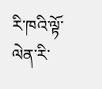རི་ཁའི་ལྟོ་ལེན་རི་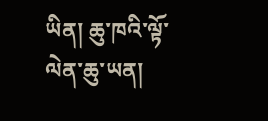ཡིན། ཆུ་ཁའི་ལྟོ་ལེན་ཆུ་ཡན།